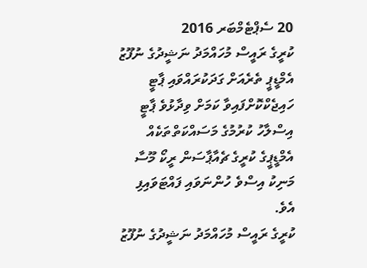20 ސެޕްޓެމްބަރ 2016
ކުރީގެ ރައީސް މުހައްމަދު ނަޝީދުގެ ނުފޫޒު އެމްޑީޕީ ތެރެއަށް ގަދަކުރައްވައި ޕާޓީ ހައިޖެކްކޮށްފައިވާ ކަމަށް ވިދާޅުވެ ޕާޓީ އިސްލާހު ކުރުމުގެ މަސައްކަތްތަކެއް އެމްޑީޕީގެ ކުރީގެ ޗެއާޕާސަން ރީކޯ މޫސާ މަނިކު އިސްވެ ހުންނަވައި ފައްޓަވައިފި އެވެ.
ކުރީގެ ރައީސް މުހައްމަދު ނަޝީދުގެ ނުފޫޒު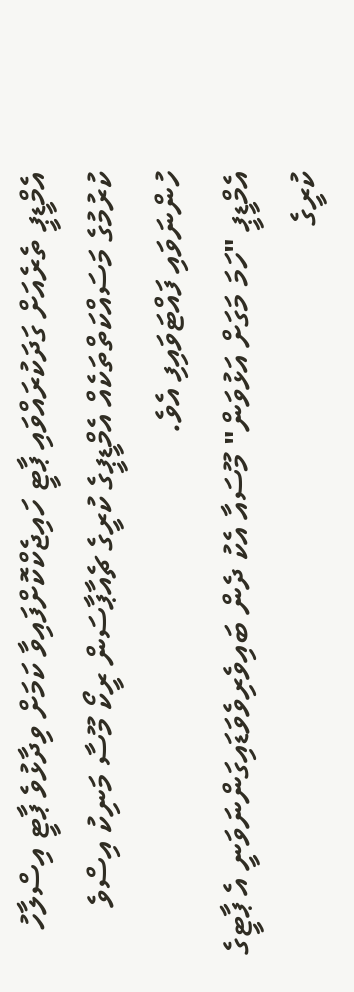އެމްޑީޕީ ތެރެއަށް ގަދަކުރައްވައި ޕާޓީ ހައިޖެކްކޮށްފައިވާ ކަމަށް ވިދާޅުވެ ޕާޓީ އިސްލާހު ކުރުމުގެ މަސައްކަތްތަކެއް އެމްޑީޕީގެ ކުރީގެ ޗެއާޕާސަން ރީކޯ މޫސާ މަނިކު އިސްވެ ހުންނަވައި ފައްޓަވައިފި އެވެ.
އެމްޑީޕީ "ހަމަ މަގަށް އަޅުވަން" މޫސައާ އެކު ދެން ބައިވެރިވެވަޑައިގަންނަވަނީ އެ ޕާޓީގެ ކުރީގެ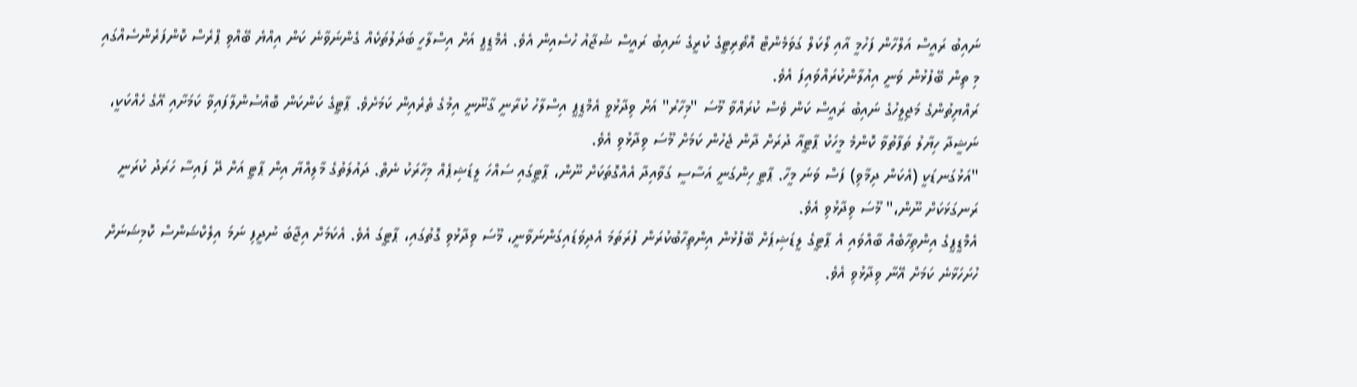ނައިބު ރައީސް އަލްހާން ފަހުމީ އާއި ލޯކަލް ގަވަމެންޓް އޮތޯރިޓީގެ ކުރީގެ ނައިބު ރައީސް ޝުޖާއު ހުސެއިން އެވެ. އެމްޑީޕީ އަށް އިސްލާހީ ބަދަލުތަކެއް ގެންނަވާނެ ކަން އިއްޔެ ބޭއްވި ޕްރެސް ކޮންފަރެންސެއްގައި މި ތިން ބޭފުޅުން ވަނީ އިއުލާންކުރައްވައިފަ އެވެ.
ރައްޔިތުންގެ މަޖިލީހުގެ ނައިބު ރައީސް ކަން ވެސް ކުރައްވާ މޫސަ "މިހާރު" އަށް ވިދާޅުވީ އެމްޑީޕީ އިސްލާހު ކުރާނީ ގާނޫނީ އިމުގެ ތެރެއިން ކަމަށެވެ. ޕާޓީގެ ކަންކަން ބޮއްސުންލާފައިވާ ކަމަށާއި އޭގެ ހެއްކަކީ، ނަޝީދާ ހިޔާލު ތަފާތުވާ ކޮންމެ މީހަކު ޕާޓީއާ ދުރަށް ދާން ޖެހުން ކަމަށް މޫސަ ވިދާޅުވި އެވެ.
"އަޅުގަނޑަކީ (އެކަން ދިމާވި) ފަސް ވަނަ މީހާ. ޕާޓީ ހިންގަނީ އަސާސީ ގަވާއިދާ އެއްގޮތަކަށް ނޫން، ޕާޓީގައި ސައްހަ ލީޑަޝިޕެއް މިހާރަކު ނެތް. ދައުލަތުގެ މާލިއްޔާ އިން ޕާޓީ އަށް ދޭ ފައިސާ ހަރަދު ކުރަނީ ރަނގަޅަކަށް ނޫން،" މޫސަ ވިދާޅުވި އެވެ.
އެމްޑީޕީގެ އިންތިހާބެއް ބާއްވައި އެ ޕާޓީގެ ލީޑަޝިޕަށް ބޭފުޅުން އިންތިހާބުކުރަން ފުރަތަމަ އެދިވަޑައިގަންނަވާނީ، މޫސަ ވިދާޅުވި ގޮތުގައި، ޕާޓީގަ އެވެ. އެކަމަށް އިޖާބަ ނުދީފި ނަމަ އިލެކްޝަންސް ކޮމިޝަނަށް ހުށަހަޅާނެ ކަމަށް އޭނާ ވިދާޅުވި އެވެ.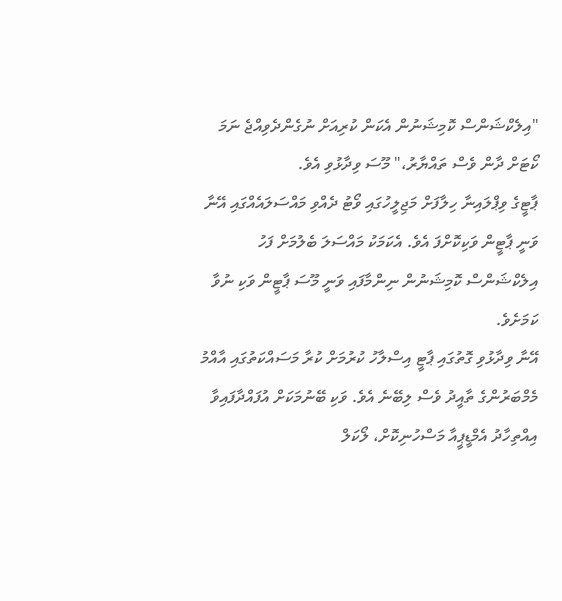"އިލެކްޝަންސް ކޮމިޝަނުން އެކަން ކުރިއަށް ނުގެންދެވިއްޖެ ނަމަ ކޯޓަށް ދާން ވެސް ތައްޔާރު،" މޫސަ ވިދާޅުވި އެވެ.
ޕާޓީގެ ވިޕްލައިނާ ހިލާފަށް މަޖިލީހުގައި ވޯޓު ދެއްވި މައްސަލައެއްގައި އޭނާ ވަނީ ޕާޓީން ވަކިކޮށްފަ އެވެ. އެކަމަކު މައްސަލަ ބެލުމަށް ފަހު އިލެކްޝަންސް ކޮމިޝަނުން ނިންމާފައި ވަނީ މޫސަ ޕާޓީން ވަކި ނުވާ ކަމަށެވެ.
އޭނާ ވިދާޅުވި ގޮތުގައި ޕާޓީ އިސްލާހު ކުރުމަށް ކުރާ މަސައްކަތުގައި އާއްމު މެމްބަރުންގެ ތާއީދު ވެސް ލިބޭނެ އެވެ. ވަކި ބޭނުމަކަށް އުފައްދާފައިވާ އިއްތިހާދު އެމްޑީޕީއާ މަސްހުނިކޮށް، ލޯކަލް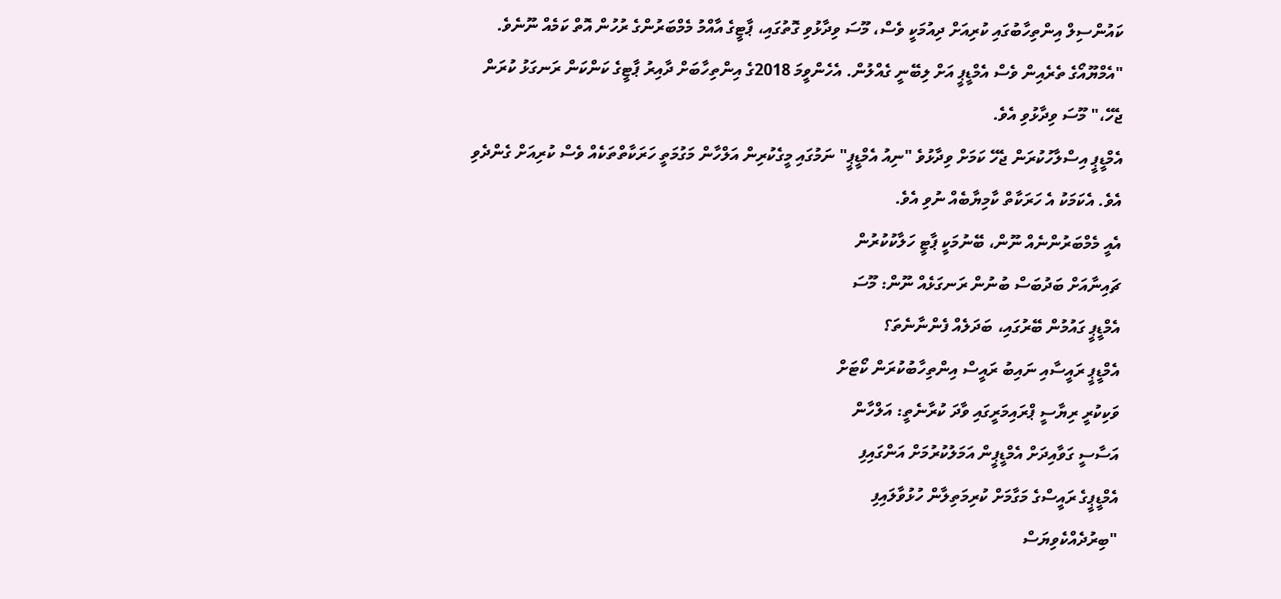ކައުންސިލް އިންތިހާބުގައި ކުރިއަށް ދިއުމަކީ ވެސް، މޫސަ ވިދާޅުވި ގޮތުގައި، ޕާޓީގެ އާއްމު މެމްބަރުންގެ ރުހުން އޮތް ކަމެއް ނޫނެވެ.
"އެމްޔޫއޯގެ ތެރެއިން ވެސް އެމްޑީޕީ އަށް ލިބޭނީ ގެއްލުން. އެހެންވީމަ 2018ގެ އިންތިހާބަށް ދާއިރު ޕާޓީގެ ކަންކަން ރަނގަޅު ކުރަން ޖެހޭ،" މޫސަ ވިދާޅުވި އެވެ.
އެމްޑީޕީ އިސްލާހުކުރަން ޖެހޭ ކަމަށް ވިދާޅުވެ "ނިއު އެމްޑީޕީ" ނަމުގައި މީގެކުރިން އަލްހާން މަގުމަތީ ހަރަކާތްތަކެއް ވެސް ކުރިއަށް ގެންދެވި އެވެ. އެކަމަކު އެ ހަރަކާތް ކާމިޔާބެއް ނުވި އެވެ.
އެއީ މެމްބަރުންނެއް ނޫން، ބޭނުމަކީ ޕާޓީ ހަލާކުކުރުން
ޗައިނާއަށް ބަދުބަސް ބުނުން ރަނގަޅެއް ނޫން: މޫސަ
އެމްޑީޕީ ގައުމުން ބޭރުގައި، ބަދަލެއް ފެންނާނެތަ؟
އެމްޑީޕީ ރައީސާއި ނައިބު ރައީސް އިންތިހާބުކުރަން ކޯޓަށް
ވަކިކުރީ ރިޔާސީ ޕްރައިމަރީގައި ވާދަ ކުރާނެތީ: އަލްހާން
އަސާސީ ގަވާއިދަށް އެމްޑީޕީން އަމަލުކުރުމަށް އަންގައިފި
އެމްޑީޕީގެ ރައީސްގެ މަގާމަށް ކުރިމަތިލާން ހުޅުވާލައިފި
"ބިރުދެއްކެވިޔަސް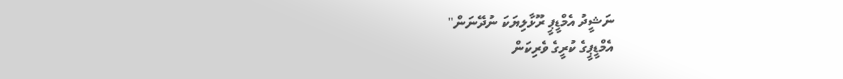ނަޝީދު އެމްޑީޕީ ރޫޅާލިޔަކަ ނުދޭނަން"
އެމްޑީޕީގެ ކުރީގެ ވެރިކަން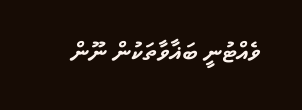ވެއްޓުނީ ބަޣާވާތަކުން ނޫން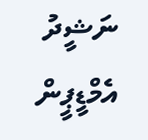ނަޝީދު އެމްޑީޕީން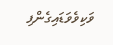ވަކިވެވަޑައިގެންފި